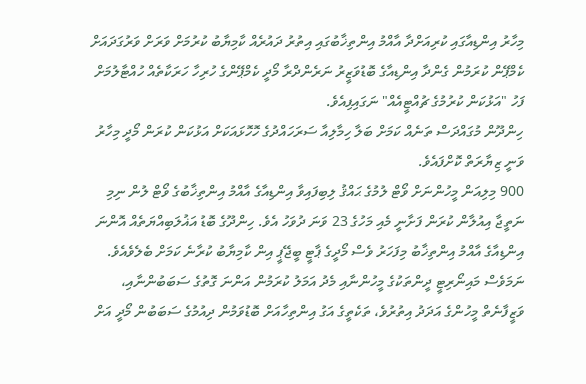މިހާރު އިންޑިއާގައި ކުރިއަށްދާ އާއްމު އިންތިޚާބުގައި އިތުރު ދައުރެއް ކާމިޔާބު ކުރުމަށް ވަރަށް ވަރުގަދައަށް ކެމްޕޭން ކުރަމުން ގެންދާ އިންޑިއާގެ ބޮޑުވަޒީރު ނަރެންދްރާ މޯދީ ކެމްޕޭންގެ ހުރިހާ ހަރަކާތެއް ހުއްޓާލުމަށް ފަހު "އަޅުކަން ކުރުމުގެ ޗުއްޓީއެއް" ނަގައިފިއެވެ.
ހިންދޫން މުގައްދަސް ތަނެއް ކަމަށް ބަލާ ހިމާލިއާ ސަރަހައްދުގެ ހޮހޮޅައަކަށް އަޅުކަން ކުރަން މޯދީ މިހާރު ވަނީ ޒިޔާރަތް ކޮށްފައެވެ.
900 މިލިއަން މީހުންނަށް ވޯޓް ލުމުގެ ޙައްޤު ލިބިފައިވާ އިންޑިއާގެ އާއްމު އިންތިޚާބުގެ ވޯޓް ލުން ނިމި ނަތީޖާ އިއުލާން ކުރަން ފަށާނީ މެއި މަހުގެ 23 ވަނަ ދުވަހު އެވެ. ހިންދޫގެ ބޮޑު އަޣުލަބިއްޔަތެއް އޮންނަ އިންޑިއާގެ އާއްމު އިންތިޚާބު މިފަހަރު ވެސް މޯދީގެ ޕާޓީ ބީޖޭޕީ އިން ކާމިޔާބު ކުރާނެ ކަމަށް ބެލެވެއެވެ.
ނަމަވެސް މައިނޯރިޓީ ދީންތަކުގެ މީހުންނާއި މެދު އަމަލު ކުރަމުން އަންނަ ގޮތުގެ ސަބަބުންނާއި، ވަޒީފާނެތް މީހުންގެ އަދަދު އިތުރުވެ، ތަކެތީގެ އަގު އިންތިހާއަށް ބޮޑުވަމުން ދިއުމުގެ ސަބަބުން މޯދީ އަށް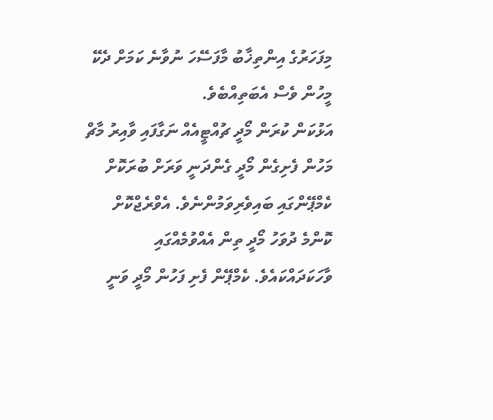މިފަހަރުގެ އިންތިޚާބު މާފަސޭހަ ނުވާނެ ކަމަށް ދެކޭ މީހުން ވެސް އެބަތިއްބެވެ.
އަޅުކަން ކުރަން މޯދީ ޗުއްޓީއެއް ނަގާފައި ވާއިރު މާޗް މަހުން ފެށިގެން މޯދީ ގެންދަނީ ވަރަށް ބުރަކޮށް ކެމްޕޭންގައި ބައިވެރިވަމުންނެވެ. އެވްރެޖްކޮށް ކޮންމެ ދުވަހު މޯދީ ތިން އެއްވުމެއްގައި ވާހަކަދައްކައެވެ. ކެމްޕޭން ފެށި ފަހުން މޯދީ ވަނީ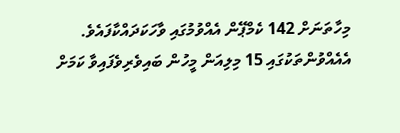މިހާތަނަށް 142 ކެމްޕޭން އެއްވުމުގައި ވާހަކަދައްކާފައެވެ. އެއެއްވުންތަކުގައި 15 މިލިއަން މީހުން ބައިވެރިވެފައިވާ ކަމަށް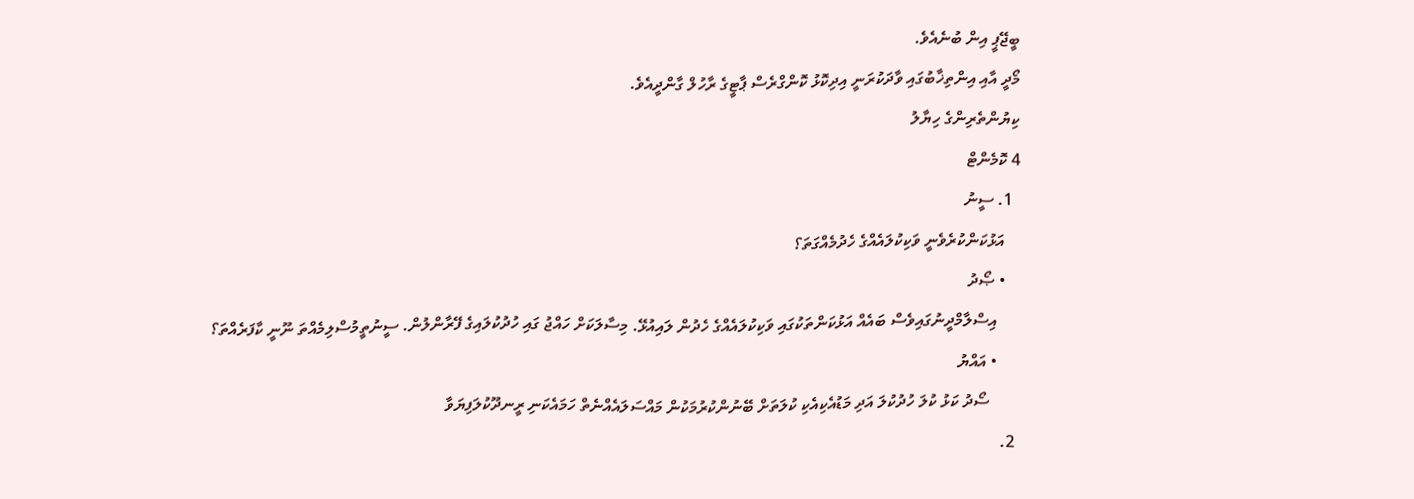ބީޖޭޕީ އިން ބުނެއެވެ.
މޯދީ އާއި އިންތިޚާބުގައި ވާދަކުރަނީ އިދިކޮޅު ކޮންގްރެސް ޕާޓީގެ ރާހުލް ގާންދީއެވެ.
ކިޔުންތެރިންގެ ހިޔާލު
4 ކޮމެންޓް
  1. ސީނު
    އަޅުކަންކުރެވެނީ ވަކިކުލައެއްގެ ހެދުމެއްގަތަ؟
    • ޞޯދު
      އިސްލާމްދީނުގައިވެސް ބައެއް އަޅުކަންތަކުގައި ވަކިކުލައެއްގެ ހެދުން ލައިއުޅޭ. މިސާލަކަށް ހައްޖު ގައި ހުދުކުލައިގެ ފޭރާންލުން. ސީނުތީމުސްލިމެއްތަ ނޫނީ ކާފަރެއްތަ؟
      • އައްޔު
        ސޯދު ކަޅު ކުލަ ހުދުކުލަ އަދި މަޑުއެކިއެކި ކުލަތަށް ބޭނުންކުރުމަކުން މައްސަލައެއްނެތް ހަމައެކަނި ރީނދޫކުލަފިޔަވާ
  2.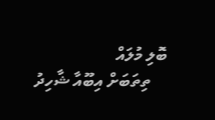ބޮލި މުލައް
    ތިތަބަށް އިބޫއާ ޝާހިދު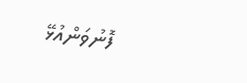ފޮނުވަންއުޅޭ